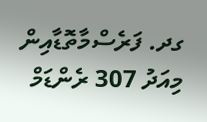ގދ. ފަރެސްމާތޮޑާއިން މިއަދު 307 ރެންޑަމް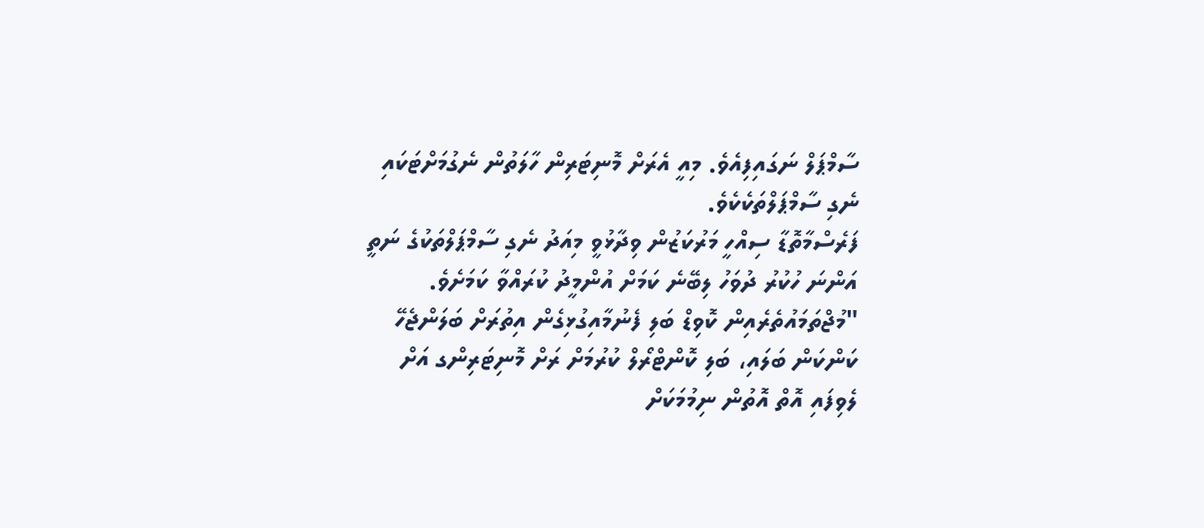ސާމްޕަލް ނަގައިފިއެވެ. މިއީ އެރަށް މޮނިޓަރިން ހާލަތުން ނެގުމަށްޓަކައި ނެގި ސާމްޕަލްތަކެކެވެ.
ފަރެސްމާތޮޑާ ސިއްހީ މަރުކަޒުން ވިދާޅުވީ މިއަދު ނެގި ސާމްޕަލްތަކުގެ ނަތީ އަންނަ ހުކުރު ދުވަހު ލިބޭނެ ކަމަށް އުންމީދު ކުރައްވާ ކަމަށެވެ.
"މުޖްތަމައުތެރެއިން ކޮވިޑް ބަލި ފެނުމާއިގުޅިގެން އިތުރަށް ބަލަންޖެހޭ ކަންކަން ބަލައި، ބަލި ކޮންޓްރޯލް ކުރުމަށް ރަށް މޮނިޓަރިންގ އަށް ލެވިފައި އޮތް އޮތުން ނިމުމަކަށް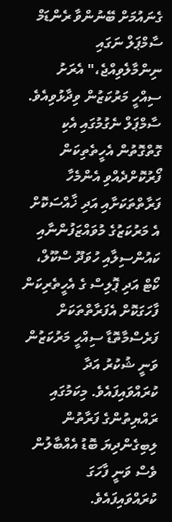ގެނައުމަށް ބޭނުންވާ ރެންޑަމް ސާމްޕަލް ނަގައި ނިންމާލެވިއްޖެ،" އެރަށު ސިއްހީ މަރުކަޒުން ވިދާޅުވިއެވެ.
ސާމްޕަލް ނެގުމުގައި އެކި ގޮތްގޮތުން އެހީތެތިކަން ފޯރުކޮށްދެއްވި އެންމެހާ ފަރާތްތަކަށާއި އަދި ޚާއްސަކޮށް އެ މަރުކަޒުގެ މުވައްޒަފުންނާއި ކައުންސިލާއި ހުވަދޫ ސްކޫލް، ކޯޓް އަދި ޕޮލިސް ގެ އެހީތެރިކަން ފާހަގަކޮށް އެފަރާތްތަކަށް ފަރެސްމާތޮޑާ ސިއްހީ މަރުކަޒުން ވަނީ ޝުކުރު އަދާ ކުރައްވައިފައެވެ. މިކަމުގައި ރައްޔިތުންގެ ފަރާތުން ލިބިގެންދިޔަ ބޮޑު އެއްބާލުން ވެސް ވަނީ ފާހަގަ ކުރައްވައިފައެވެ.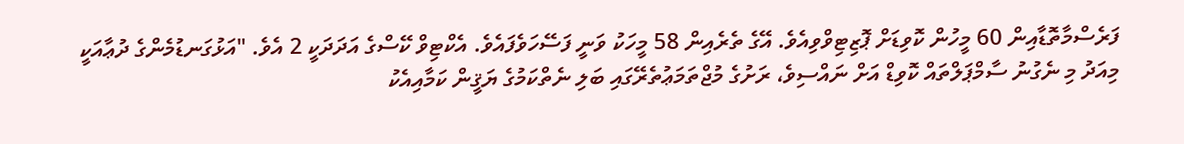ފަރެސްމާތޮޑާއިން 60 މީހުން ކޮވިޑަށް ޕޮޒިޓިވްވިއެވެ. އޭގެ ތެރެއިން 58 މީހަކު ވަނީ ފަސޭހަވެފައެވެ. އެކްޓިވް ކޭސްގެ އަދަދަކީ 2 އެވެ. "އަޅުގަނޑުމެންގެ ދުޢާއަކީ މިއަދު މި ނެގުނު ސާމްޕަލްތައް ކޮވިޑް އަށް ނައްސިވެ، ރަށުގެ މުޖްތަމަޢުތެރޭގައި ބަލި ނެތްކަމުގެ ޔަޤީން ކަމާއިއެކު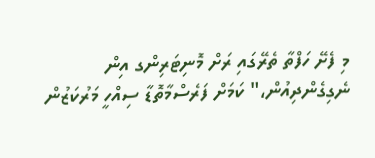މި ފެށޭ ހަފްތާ ތެރޭގައި ރަށް މޮނިޓަރިންގ އިން ނެގިގެންދިއުން،" ކަމަށް ފަރެސްމާތޮޑާ ސިއްހީ މަރުކަޒުން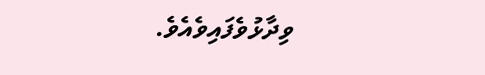ވިދާޅުވެފައިވެއެވެ.